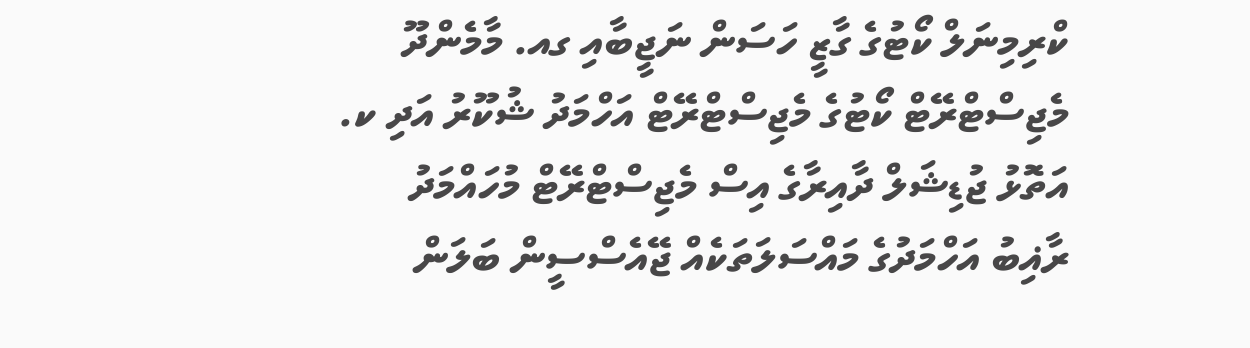ކްރިމިނަލް ކޯޓުގެ ގާޒީ ހަސަން ނަޖީބާއި ގއ. މާމެންދޫ މެޖިސްޓްރޭޓް ކޯޓުގެ މެޖިސްޓްރޭޓް އަހްމަދު ޝުކޫރު އަދި ކ. އަތޮޅު ޖުޑިޝަލް ދާއިރާގެ އިސް މެޖިސްޓްރޭޓް މުހައްމަދު ރާޣިބު އަހްމަދުގެ މައްސަލަތަކެއް ޖޭއެސްސީން ބަލަން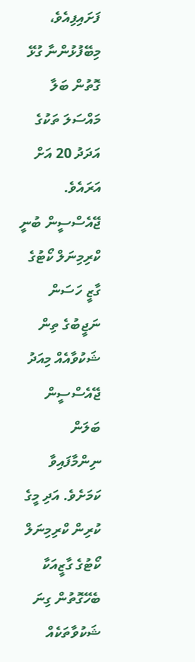ފަށައިފިއެވެ، މިބޭފުޅުންނާ ގުޅޭ ގޮތުން ބަލާ މައްސަލަ ތަކުގެ އަދަދު 20 އަށް އަރައެވެ.
ޖޭއެސްސީން ބުނީ ކްރިމިނަލް ކޯޓުގެ ގާޒީ ހަސަން ނަޖީބުގެ ތިން ޝަކުވާއެއް މިއަދު ޖޭއެސްސީން ބަލަން ނިންމާފައިވާ ކަމަށެވެ. އަދި މީގެ ކުރިން ކްރިމިނަލް ކޯޓުގެ ގާޒީއަކާ ބެހޭގޮތުން ގިނަ ޝަކުވާތަކެއް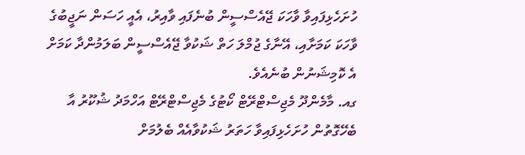ހުށަހެޅިފައިވާ ވާހަކަ ޖޭއެސްސީން ބުނެފައި ވާއިރު، އެއީ ހަސަން ނަޖީބުގެ ވާހަކަ ކަމަށާއި، އޭނާގެ ޖުމްލަ ހަތް ޝަކުވާ ޖޭއެސްސީން ބަލަމުންދާ ކަމަށް އެ ކޮމިޝަނުން ބުނެއެވެ.
ގއ. މާމެންދޫ މެޖިސްޓްރޭޓް ކޯޓުގެ މެޖިސްޓްރޭޓް އަހްމަދު ޝުކޫރު އާ ބެހޭގޮތުން ހުށަހެޅިފައިވާ ހަތަރު ޝަކުވާއެއް ބެލުމަށް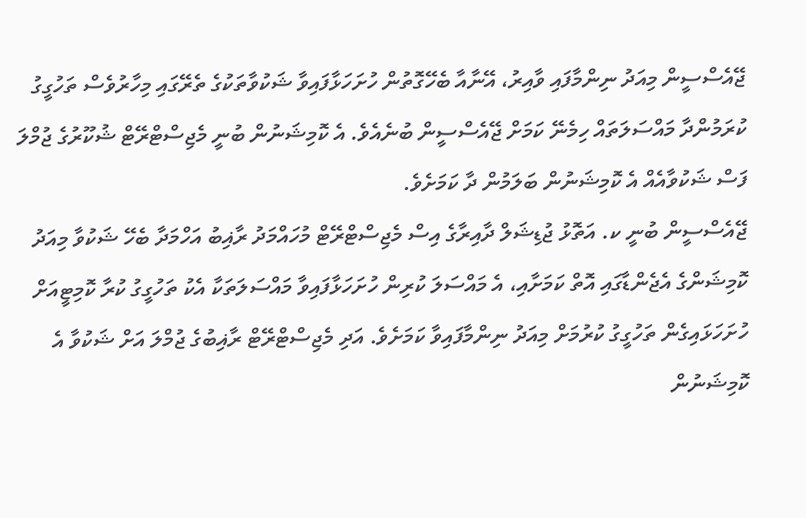ޖޭއެސްސީން މިއަދު ނިންމާފައި ވާއިރު، އޭނާއާ ބެހޭގޮތުން ހުށަހަޅާފައިވާ ޝަކުވާތަކުގެ ތެރޭގައި މިހާރުވެސް ތަހުގީގު ކުރަމުންދާ މައްސަލަތައް ހިމެނޭ ކަމަށް ޖޭއެސްސީން ބުނެއެވެ. އެ ކޮމިޝަނުން ބުނީ މެޖިސްޓްރޭޓް ޝުކޫރުގެ ޖުމްލަ ފަސް ޝަކުވާއެއް އެ ކޮމިޝަނުން ބަލަމުން ދާ ކަމަށެވެ.
ޖޭއެސްސީން ބުނީ ކ. އަތޮޅު ޖުޑިޝަލް ދާއިރާގެ އިސް މެޖިސްޓްރޭޓް މުހައްމަދު ރާޣިބު އަހްމަދާ ބެހޭ ޝަކުވާ މިއަދު ކޮމިޝަންގެ އެޖެންޑާގައި އޮތް ކަމަށާއި، އެ މައްސަލަ ކުރިން ހުށަހަޅާފައިވާ މައްސަލަތަކާ އެކު ތަހުގީގު ކުރާ ކޮމިޓީއަށް ހުށަހަޅައިގެން ތަހުގީގު ކުރުމަށް މިއަދު ނިންމާފައިވާ ކަމަށެވެ. އަދި މެޖިސްޓްރޭޓް ރާޣިބުގެ ޖުމްލަ އަށް ޝަކުވާ އެ ކޮމިޝަނުން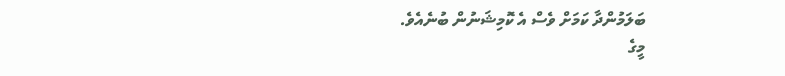ބަލަމުންދާ ކަމަށް ވެސް އެ ކޮމިޝަނުން ބުނެއެވެ.
މީގެ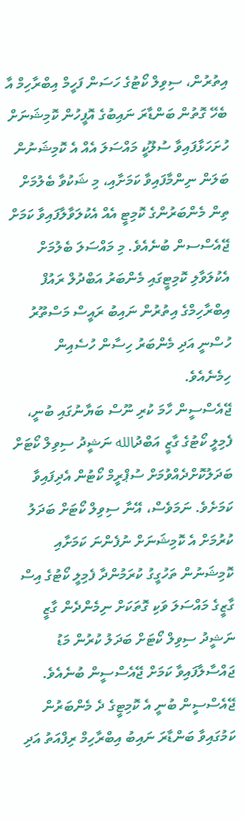އިތުރުން، ސިވިލް ކޯޓުގެ ހަސަން ފަހީމް އިބްރާހިމް އާ ބެހޭ ގޮތުން ބަންޑާރަ ނައިބުގެ އޮފީހުން ކޮމިޝަނަށް ހުށަހަޅާފައިވާ ސުލޫކީ މައްސަލަ އެއް އެ ކޮމިޝަނުން ބަލަން ނިންމާފައިވާ ކަމަށާއި، މި ޝަކުވާ ބެލުމަށް ތިން މެންބަރުންގެ ކޮމިޓީ އެއް އެކުލަވާލާފައިވާ ކަމަށް ޖޭއެސްސން ބުނެއެވެ. މި މައްސަލަ ބެލުމަށް އެކުލަވާލި ކޮމިޓީގައި މެންބަރު އަބްދުލް ރައުފް އިބްރާހިމްގެ އިތުރުން ނައިބު ރައީސް މަސްތޫރު ހުސްނީ އަދި މެންބަރު ހިސާން ހުސެއިން ހިމެނެއެވެ.
ޖޭއެސްސީން ހާމަ ކުރި ނޫސް ބަޔާނުގައި ބުނީ، ފެމިލީ ކޯޓުގެ ގާޒީ އަބްދުالله ނަޝީދު ސިވިލް ކޯޓަށް ބަދަލުކޮށްދެއްވުމަށް ސުޕްރީމް ކޯޓުން އެދިފައިވާ ކަމަށެވެ. ނަމަވެސް، އޭނާ ސިވިލް ކޯޓަށް ބަދަލު ކުރުމަށް އެ ކޮމިޝަނަށް ނުފެންނަ ކަމަށާއި ކޮމިޝަނުން ތަހުގީގު ކުރަމުންދާ ފެމިލީ ކޯޓުގެ އިސް ގާޒީގެ މައްސަލަ ވަކި ގޮތަކަށް ނިމެންދެން ގާޒީ ނަޝީދު ސިވިލް ކޯޓަށް ބަދަލު ކުރުން މަޑު ޖައްސާލާފައިވާ ކަމަށް ޖޭއެސްސީން ބުނެއެވެ.
ޖޭއެސްސީން ބުނީ އެ ކޮމިޓީގެ ދެ މެންބަރުން ކަމުގައިވާ ބަންޑާރަ ނައިބު އިބްރާހިމް ރިފްއަތު އަދި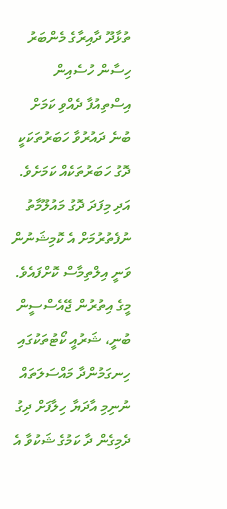ތުޅާދޫ ދާއިރާގެ މެންބަރު ހިސާން ހުސެއިން އިސްތިއުފާ ދެއްވި ކަމަށް ބުނެ ދައުރުވާ ހަބަރުތަކަކީ ދޮގު ހަބަރުތަކެއް ކަމަށެވެ. އަދި މިފަދަ ދޮގު މައުލޫމާތު ނުފެތުރުމަށް އެ ކޮމިޝަނުން ވަނީ އިލްތިމާސް ކޮށްފައެވެ.
މީގެ އިތުރުން ޖޭއެސްސީން ބުނީ، ޝަރުއީ ކޯޓުތަކުގައި ހިނގަމުންދާ މައްސަލަތައް ނުނިމި އާދަޔާ ހިލާފަށް ދިގު ދެމިގެން ދާ ކަމުގެ ޝަކުވާ އެ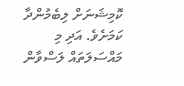ކޮމިޝަނަށް ލިބެމުންދާ ކަމަށެވެ. އަދި މި މައްސަލަތައް ލަސްވާން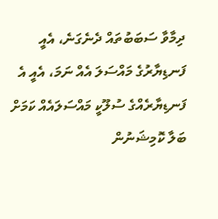ދިމާވާ ސަބަބުތައް ދެނެގަނެ، އެއީ ފަނޑިޔާރުގެ މައްސަލަ އެއް ނަމަ، އެއީ އެ ފަނޑިޔާރެއްގެ ސުލޫކީ މައްސަލައެއް ކަމަށް ބަލާ ކޮމިޝަނުން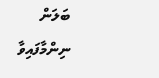ބަލަން ނިންމާފައިވާ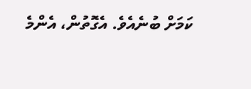ކަމަށް ބުނެއެވެ. އެގޮތުން، އެންމެ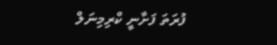ފުރަތަ ފަށާނީ ކްރިމިނަލް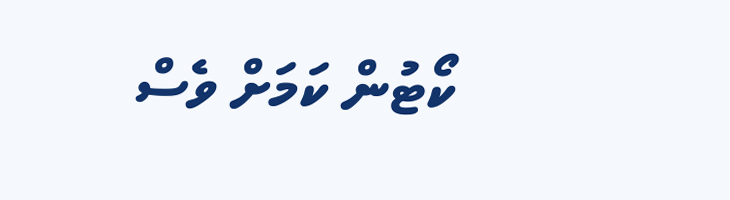ކޯޓުން ކަމަށް ވެސް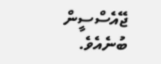ޖޭއެސްސީން ބުނެއެވެ.